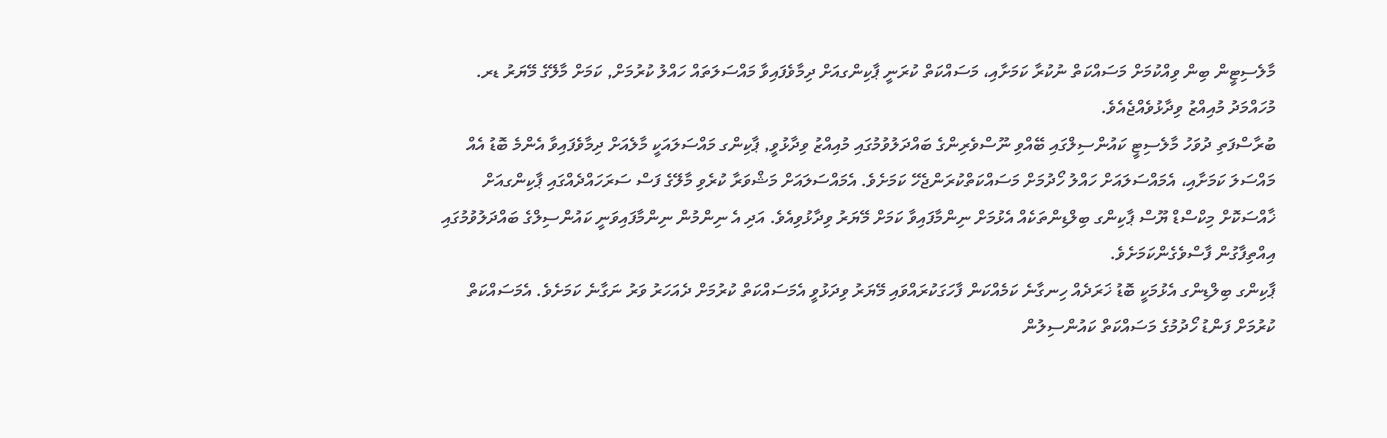މާލެސިޓީން ބިން ވިއްކުމަށް މަސައްކަތް ނުކުރާ ކަމަށާއި، މަސައްކަތް ކުރަނީ ޕާކިންގއަށް ދިމާވެފައިވާ މައްސަލަތައް ހައްލު ކުރުމަށް, ކަމަށް މާލޭގެ މޭޔަރު ޑރ. މުހައްމަދު މުއިއްޒު ވިދާޅުވެއްޖެއެވެ.
ބުރާސްފަތި ދުވަހު މާލެސިޓީ ކައުންސިލްގައި ބޭއްވި ނޫސްވެރިންގެ ބައްދަލުވުމުގައި މުއިއްޒު ވިދާޅުވީ, ޕާކިންގ މައްސަލައަކީ މާލެއަށް ދިމާވެފައިވާ އެންމެ ބޮޑު އެއް މައްސަލަ ކަމަށާއި، އެމައްސަލައަށް ހައްލު ހޯދުމަށް މަސައްކަތްކުރަންޖެހޭ ކަމަށެވެ. އެމައްސަލައަށް މަޝްވަރާ ކުރެވި މާލޭގެ ފަސް ސަރަހައްދެއްގައި ޕާކިންގއަށް ޚާއްސަކޮށް މިކްސްޑް ޔޫސް ޕާކިންގ ބިލްޑިންތަކެއް އެޅުމަށް ނިންމާފައިވާ ކަމަށް މޭޔަރު ވިދާޅުވިއެވެ. އަދި އެ ނިންމުން ނިންމާފައިވަނީ ކައުންސިލްގެ ބައްދަލުވުމުގައި އިއްތިފާގުން ފާސްވެގެންކަމަށެވެ.
ޕާކިންގ ބިލްޑިންގ އެޅުމަކީ ބޮޑު ޚަރަދެއް ހިނގާނެ ކަމެއްކަން ފާހަގަކުރައްވައި މޭޔަރު ވިދަޅުވީ އެމަސައްކަތް ކުރުމަށް ދެއަހަރު ވަރު ނަގާނެ ކަމަށެވެ. އެމަސައްކަތް ކުރުމަށް ފަންޑު ހޯދުމުގެ މަސައްކަތް ކައުންސިލުން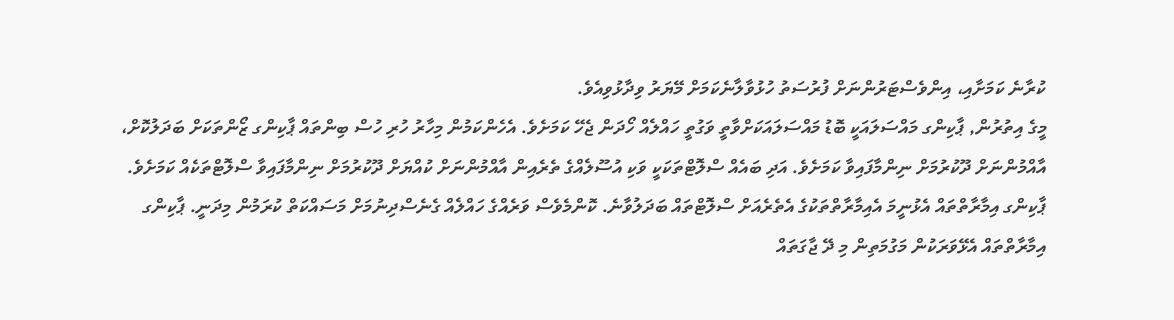ކުރާނެ ކަމަށާއި، އިންވެސްޓަރުންނަށް ފުރުސަތު ހުޅުވާލާނެކަމަށް މޭޔަރު ވިދާޅުވިއެވެ.
މީގެ އިތުރުން, ޕާކިންގ މައްސަލައަކީ ބޮޑު މައްސަލައަކަށްވާތީ ވަގުތީ ހައްލެއް ހޯދަން ޖެހޭ ކަމަށެވެ. އެހެންކަމުން މިހާރު ހުރި ހުސް ބިންތައް ޕާކިންގ ޒޯންތަކަށް ބަދަލުކޮށް، އާއްމުންނަށް ދޫކުރުމަށް ނިންމާފައިވާ ކަމަށެވެ. އަދި ބައެއް ސްލޮޓްތަކަކީ ވަކި އުސޫލެއްގެ ތެރެއިން އާއްމުންނަށް ކުއްޔަށް ދޫކުރުމަށް ނިންމާފައިވާ ސްލޮޓްތަކެއް ކަމަށެވެ.
ޕާކިންގ އިމާރާތްތައް އެޅުނީމަ އެއިމާރާތްތަކުގެ އެތެރެއަށް ސްލޮޓްތައް ބަދަލުވާނެ. ކޮންމެވެސް ވަރެއްގެ ހައްލެއް ގެނެސްދިނުމަށް މަސައްކަތް ކުރަމުން މިދަނީ. ޕާކިންގ އިމާރާތްތައް އެޅޭވަރަކުން މަގުމަތިން މި ދޭ ޖާގަތައް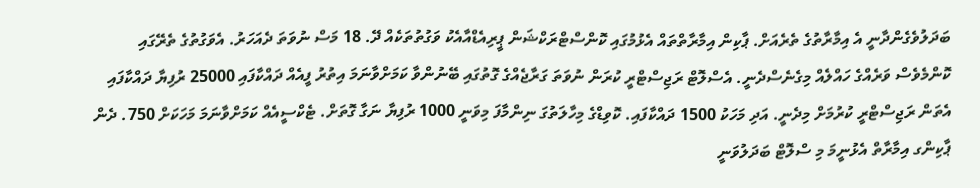ބަދަލުވެގެންދާނީ އެ އިމާރާތުގެ ތެރެއަށް. ޕާކިން އިމާރާތްތައް އެޅުމުގައި ކޮންސްޓްރަކްޝަން ޕީރިއެޑްއާއެކު ވަގުތުތަކެއް ދޭ. 18 މަސް ނުވަތަ ދެއަހަރު. އެވަގުތުގެ ތެރޭގައި ކޮންމެވެސް ވަރެއްގެ ހައްލެއް މިގެނެސްދެނީ. އެސްލޮޓް ރަޖިސްޓްރީ ކުރަން ނުވަތަ ގަރާޖެއްގެ ގޮތުގައި ބޭނުންވާ ކަމަށްވާނަމަ އިތުރު ފީއެއް ދައްކާފައި 25000 ރުފިޔާ ދައްކާފައި އެތަން ރަޖިސްޓްރީ ކުރުމަށް މިދެނީ. އަދި މަހަކު 1500 ދައްކާފައި. ކޮވިޑްގެ މިހާލަތުގަ ނިންމާފަ މިވަނީ 1000 ރުފިޔާ ނަގާ ގޮތަށް. ޓެކްސީއެއް ކަމަށްވާނަމަ މަހަކަށް 750. ދެން ޕާކިންގ އިމާރާތް އެޅުނީމަ މި ސްލޮޓް ބަދަލުވަނީ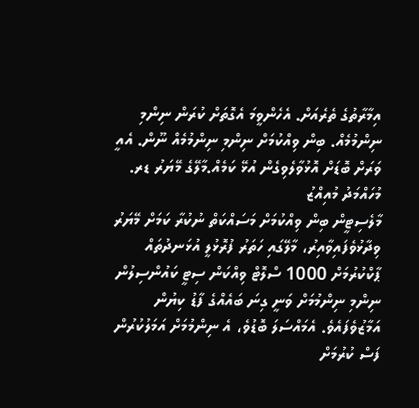އިމާރާތުގެ ތެރެއަށް. އެހެންވީމަ އެގޮތަށް ކުރަން ނިންމި ނިންމުމެއް. ބިން ވިއްކުމަށް ނިންމި ނިންމުމެއް ނޫން. އެއީ ވަރަށް ބޮޑަށް އޮޅުވާލެވިގެން އުޅޭ ކަމެއް.މާލޭގެ މޭޔަރު ޑރ. މުހައްމަދު މުއިއްޒު
މާލެސިޓީން ބިން ވިއްކުމަށް މަސައްކަތް ނުކުރާ ކަމަށް މޭޔަރު ވިދާޅުވެފައިވާއިރު، މާލޭގައި ހަތަރު ފުރޮޅުލީ އުޅަނދުތައް ޕާކްކުރުމަށް 1000 ސްލޮޓް ވިއްކަން ސިޓީ ކައުންސިލުން ނިންމި ނިންމުމަށް ވަނީ ގިނަ ބައެއްގެ ފާޑު ކިޔުން އަމާޒުވެފައެވެ. އެމައްސަލަ ބޮޑުވެ، އެ ނިންމުމަށް އަމަލުކުރުން ފަސް ކުރުމަށް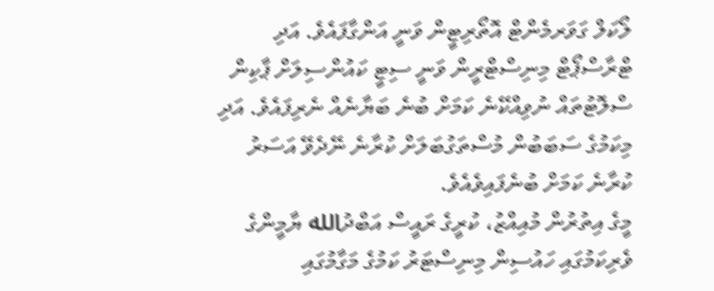ލޯކަލް ގަވަރމެންޓް އޮތޯރިޓީން ވަނީ އަންގާފައެވެ. އަދި ޓްރާސްޕޯޓް މިނިސްޓްރީން ވަނީ ސިޓީ ކައުންސިލަށް ޕާކިން ސްލޮޓުތައް ނުވިއްކޭނެ ކަމަށް ބުނެ ބަޔާނެއް ނެރިފައެވެ. އަދި މިކަމުގެ ސަބަބުން މުސްތަގުބަލަށް ކުރާނެ ނޭދެވޭ އަސަރު ކުރާނެ ކަމަށް ބުނެފައިވެއެވެ.
މީގެ އިތުރުން މުއިއްޒު، ކުރީގެ ރައީސް އަބްދުالله ޔާމީންގެ ވެރިކަމުގައި ހައުސިން މިނިސްޓަރު ކަމުގެ މަގާމުގައި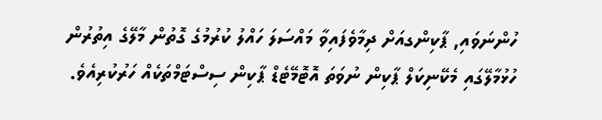ހުންނަވައި, ޕާކިންގއަށް ދިމާވެފައިވާ މައްސަލަ ހައްލު ކުރުމުގެ ގޮތުން މާލޭގެ އިތުރުން ހުޅުމާލޭގައި މެކޭނިކަލް ޕާކިން ނުވަތަ އޮޓޮމޭޓެޑް ޕާކިން ސިސްޓަމްތަކެއް ހަރުކުރިއެވެ.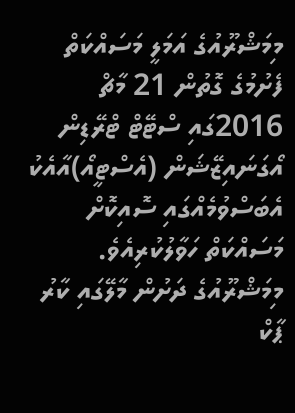މިމަޝްރޫއުގެ އަމަލީ މަސައްކަތް ފެށުމުގެ ގޮތުން 21 މާޗް 2016ގައި ސްޓޭޓް ޓްރޭޑިން އޯގަނައިޒޭޝަން (އެސްޓީއޯ)އާއެކު އެބަސްވުމެއްގައި ސޮއިކޮށް މަސައްކަތް ހަވާލުކުރިއެވެ. މިމަޝްރޫއުގެ ދަށުން މާލޭގައި ކާރު ޕާކް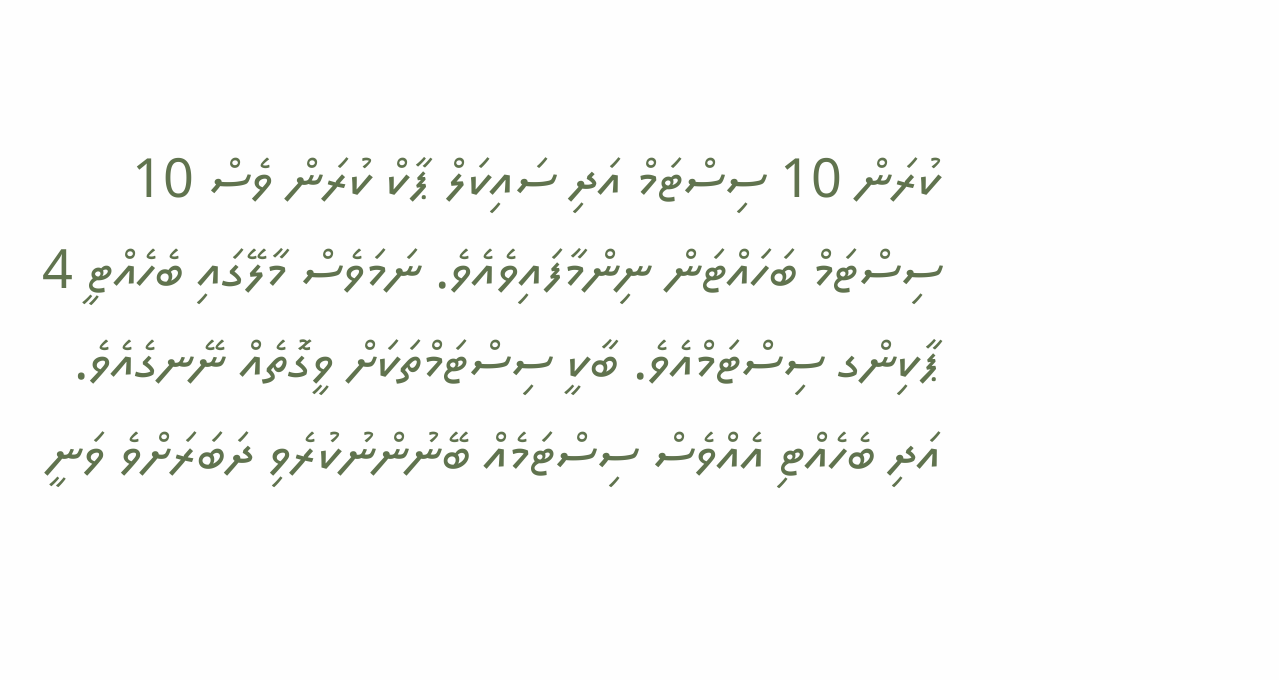ކުރަން 10 ސިސްޓަމް އަދި ސައިކަލް ޕާކް ކުރަން ވެސް 10 ސިސްޓަމް ބަހައްޓަން ނިންމާފައިވެއެވެ. ނަމަވެސް މާލޭގައި ބެހެއްޓީ 4 ޕާކިންގ ސިސްޓަމްއެވެ. ބާކީ ސިސްޓަމްތަކަށް ވީގޮތެއް ނޭނގެއެވެ. އަދި ބެހެއްޓި އެއްވެސް ސިސްޓަމެއް ބޭނުންނުކުރެވި ދަބަރަށްވެ ވަނީ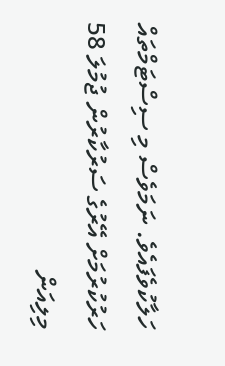ހަލާކުވެފައެވެ. ނަމަވެސް މި ސިސްޓަމްތައް ހަރުކުރުމަށް އޭރުގެ ސަރުކާރުން ޖުމުލަ 58 މިލިއަން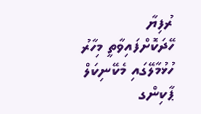ރުފިޔާ ހޭދަކޮށްފައިވާތީ މިހާރު ހުޅުމާލޭގައި މެކޭނިކަލް ޕާކިންގ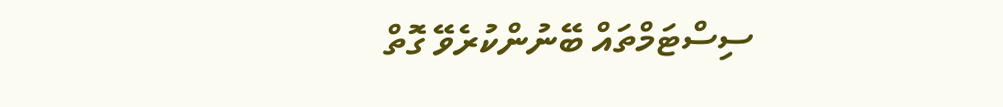ސިސްޓަމްތައް ބޭނުންކުރެވޭ ގޮތް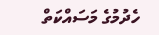ހެދުމުގެ މަސައްކަތް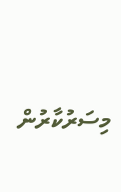މިސަރުކާރުން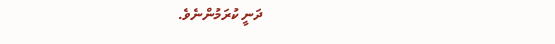ދަނީ ކުރަމުންނެވެ.